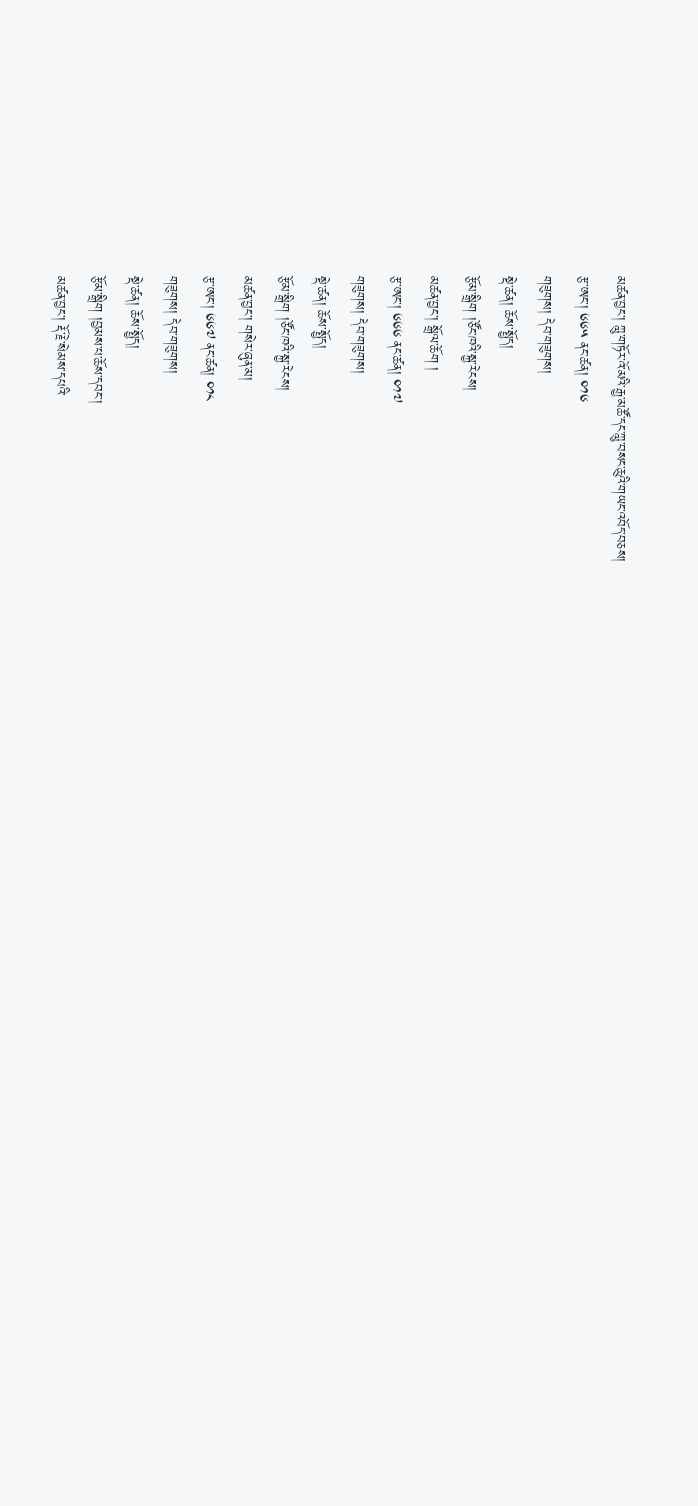མཚན་བྱང་། ཀླུ་གཏོར་འོ་མའི་རྒྱ་མཚོ་དང་ཀླུ་བསང་ཆུའི་གཡང་འབོད་བཅས།
རྩ་ཨང་། ༦༦༥ ནང་ཚན། ༠༡༦
གཟུགས། དེབ་གཟུགས།
སྡེ་ཚན། ཆོས་སྤྱོད།
རྩོམ་སྒྲིག །ཙོང་ཁའི་སྐྱ་རེངས།
མཚན་བྱང་། སྒྲོལ་ཆོག །
རྩ་ཨང་། ༦༦༦ ནང་ཚན། ༠༡༧
གཟུགས། དེབ་གཟུགས།
སྡེ་ཚན། ཆོས་སྤྱོད།
རྩོམ་སྒྲིག །ཙོང་ཁའི་སྐྱ་རེངས།
མཚན་བྱང་། གསེར་ཞུན་མ།
རྩ་ཨང་། ༦༦༧ ནང་ཚན། ༠༡༨
གཟུགས། དེབ་གཟུགས།
སྡེ་ཚན། ཆོས་སྤྱོད།
རྩོམ་སྒྲིག །བྱམས་པ་ཆོས་དབང་།
མཚན་བྱང་། རྡོ་རྗེ་སེམས་དཔའི་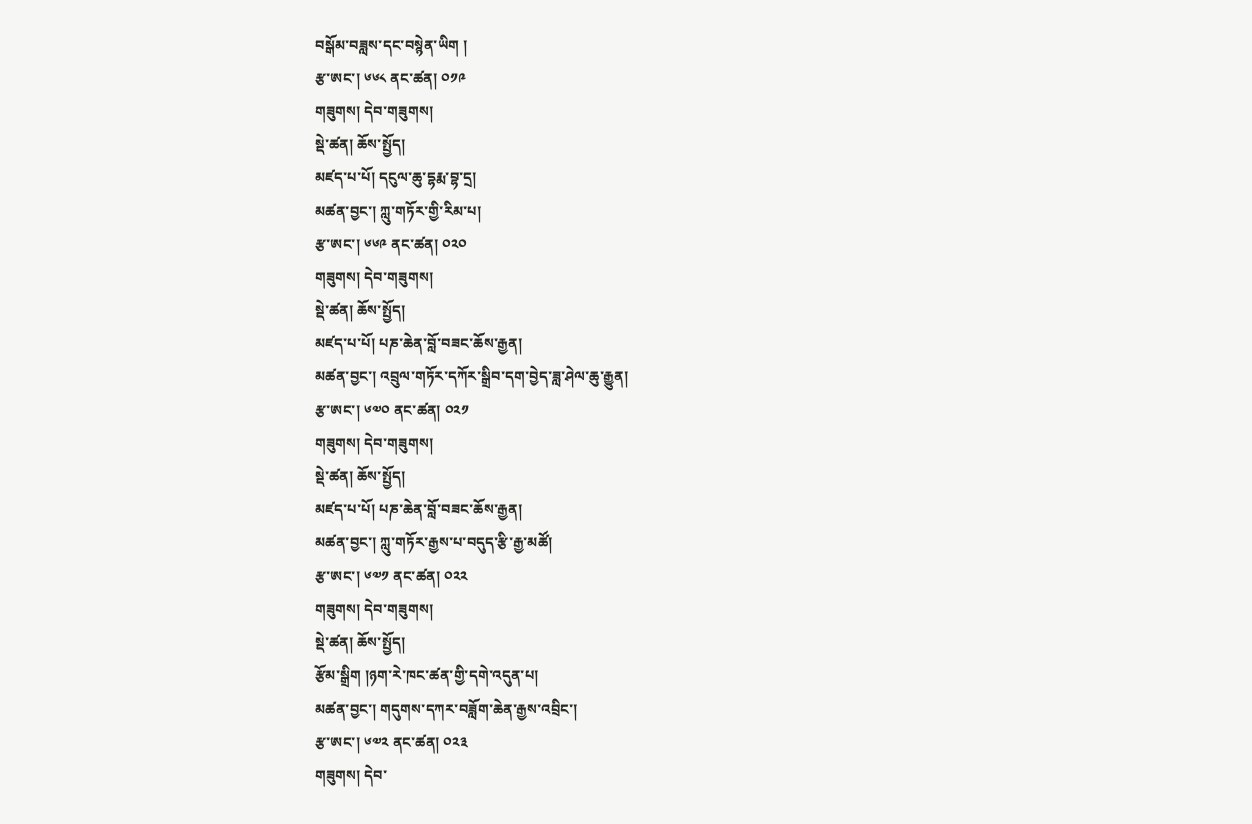བསྒོམ་བཟླས་དང་བསྙེན་ཡིག །
རྩ་ཨང་། ༦༦༨ ནང་ཚན། ༠༡༩
གཟུགས། དེབ་གཟུགས།
སྡེ་ཚན། ཆོས་སྤྱོད།
མཛད་པ་པོ། དངུལ་ཆུ་དྷརྨ་བྷ་དྲ།
མཚན་བྱང་། ཀླུ་གཏོར་གྱི་རིམ་པ།
རྩ་ཨང་། ༦༦༩ ནང་ཚན། ༠༢༠
གཟུགས། དེབ་གཟུགས།
སྡེ་ཚན། ཆོས་སྤྱོད།
མཛད་པ་པོ། པཎ་ཆེན་བློ་བཟང་ཆོས་རྒྱན།
མཚན་བྱང་། འབྲུལ་གཏོར་དཀོར་སྒྲིབ་དག་བྱེད་ཟླ་ཤེལ་ཆུ་རྒྱུན།
རྩ་ཨང་། ༦༧༠ ནང་ཚན། ༠༢༡
གཟུགས། དེབ་གཟུགས།
སྡེ་ཚན། ཆོས་སྤྱོད།
མཛད་པ་པོ། པཎ་ཆེན་བློ་བཟང་ཆོས་རྒྱན།
མཚན་བྱང་། ཀླུ་གཏོར་རྒྱས་པ་བདུད་རྩི་རྒྱ་མཚོ།
རྩ་ཨང་། ༦༧༡ ནང་ཚན། ༠༢༢
གཟུགས། དེབ་གཟུགས།
སྡེ་ཚན། ཆོས་སྤྱོད།
རྩོམ་སྒྲིག །ཉག་རེ་ཁང་ཚན་གྱི་དགེ་འདུན་པ།
མཚན་བྱང་། གདུགས་དཀར་བཟློག་ཆེན་རྒྱས་འབྲིང་།
རྩ་ཨང་། ༦༧༢ ནང་ཚན། ༠༢༣
གཟུགས། དེབ་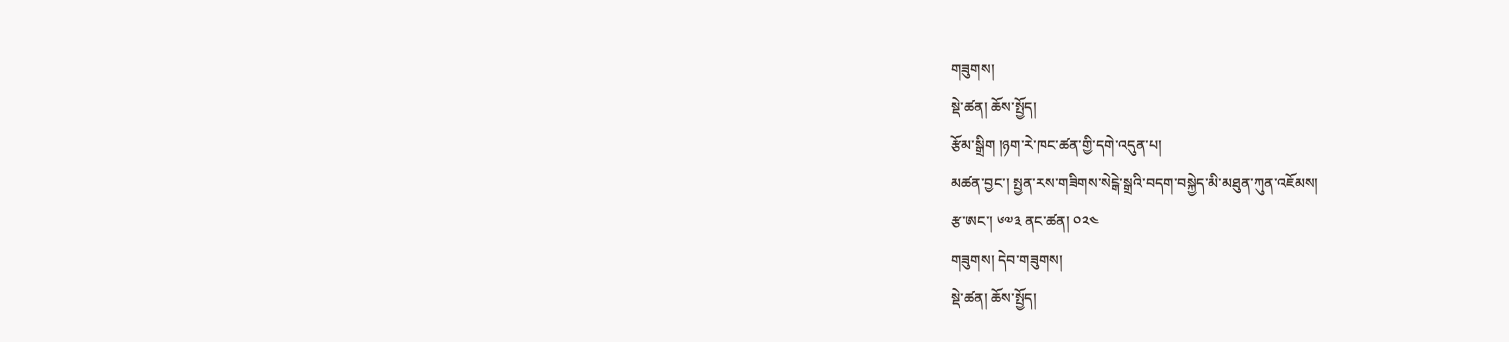གཟུགས།
སྡེ་ཚན། ཆོས་སྤྱོད།
རྩོམ་སྒྲིག །ཉག་རེ་ཁང་ཚན་གྱི་དགེ་འདུན་པ།
མཚན་བྱང་། སྤྱན་རས་གཟིགས་སེངྒེ་སྒྲའི་བདག་བསྐྱེད་མི་མཐུན་ཀུན་འཇོམས།
རྩ་ཨང་། ༦༧༣ ནང་ཚན། ༠༢༤
གཟུགས། དེབ་གཟུགས།
སྡེ་ཚན། ཆོས་སྤྱོད།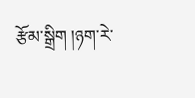རྩོམ་སྒྲིག །ཉག་རེ་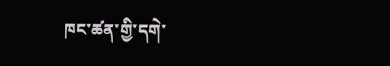ཁང་ཚན་གྱི་དགེ་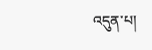འདུན་པ།